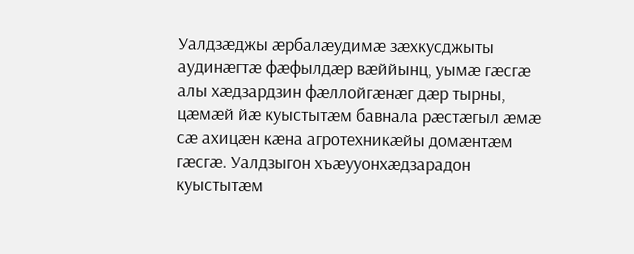Уалдзæджы æрбалæудимæ зæхкусджыты аудинæгтæ фæфылдæр вæййынц, уымæ гæсгæ алы хæдзардзин фæллойгæнæг дæр тырны, цæмæй йæ куыстытæм бавнала рæстæгыл æмæ сæ ахицæн кæна агротехникæйы домæнтæм гæсгæ. Уалдзыгон хъæууонхæдзарадон куыстытæм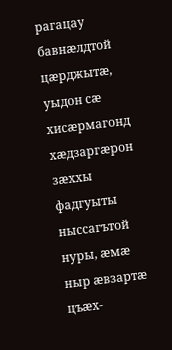рагацау бавнæлдтой цæрджытæ, уыдон сæ хисæрмагонд хæдзаргæрон зæххы фадгуыты ныссагътой нуры, æмæ ныр æвзартæ цъæх-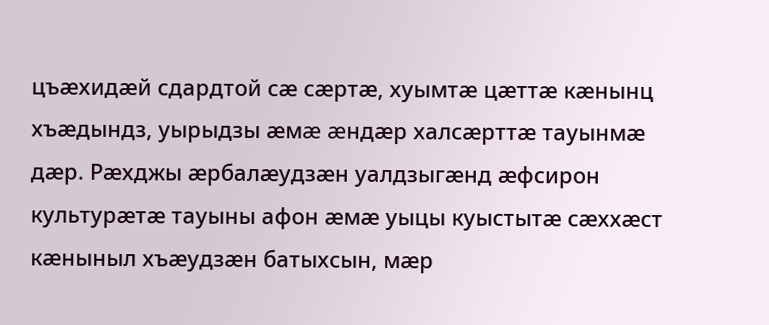цъæхидæй сдардтой сæ сæртæ, хуымтæ цæттæ кæнынц хъæдындз, уырыдзы æмæ æндæр халсæрттæ тауынмæ дæр. Рæхджы æрбалæудзæн уалдзыгæнд æфсирон культурæтæ тауыны афон æмæ уыцы куыстытæ сæххæст кæныныл хъæудзæн батыхсын, мæр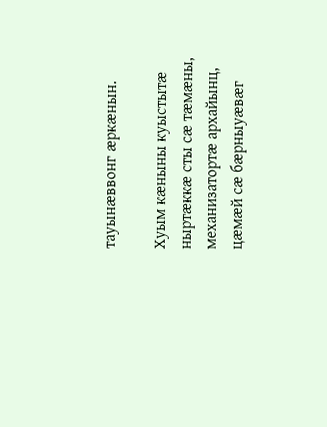тауынæввонг æркæнын.

Хуым кæныны куыстытæ ныртæккæ сты сæ тæмæны, механизатортæ архайынц, цæмæй сæ бæрныуæвæг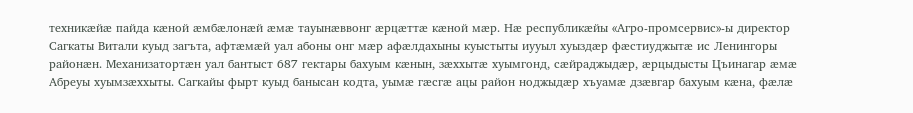техникæйæ пайда кæной æмбæлонæй æмæ тауынæввонг æрцæттæ кæной мæр. Нæ республикæйы «Агро-промсервис»-ы директор Сагкаты Витали куыд загъта, афтæмæй уал абоны онг мæр афæлдахыны куыстыты иууыл хуыздæр фæстиуджытæ ис Ленингоры районæн. Механизатортæн уал бантыст 687 гектары бахуым кæнын, зæххытæ хуымгонд, сæйраджыдæр, æрцыдысты Цъинагар æмæ Абреуы хуымзæххыты. Сагкайы фырт куыд банысан кодта, уымæ гæсгæ ацы район ноджыдæр хъуамæ дзæвгар бахуым кæна, фæлæ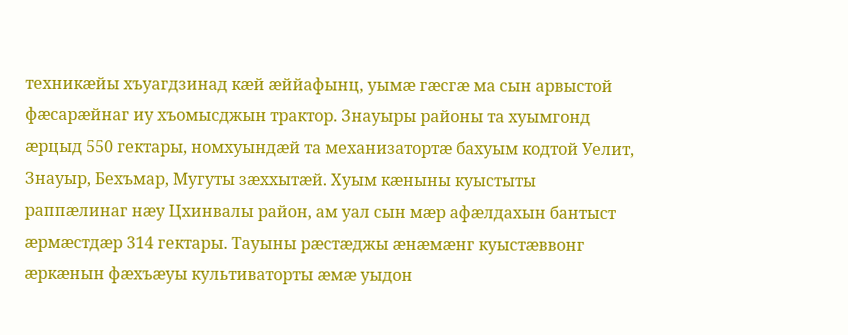техникæйы хъуагдзинад кæй æййафынц, уымæ гæсгæ ма сын арвыстой фæсарæйнаг иу хъомысджын трактор. Знауыры районы та хуымгонд æрцыд 550 гектары, номхуындæй та механизатортæ бахуым кодтой Уелит, Знауыр, Бехъмар, Мугуты зæххытæй. Хуым кæныны куыстыты раппæлинаг нæу Цхинвалы район, ам уал сын мæр афæлдахын бантыст æрмæстдæр 314 гектары. Тауыны рæстæджы æнæмæнг куыстæввонг æркæнын фæхъæуы культиваторты æмæ уыдон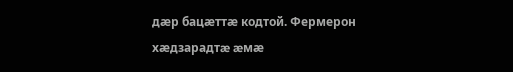дæр бацæттæ кодтой. Фермерон хæдзарадтæ æмæ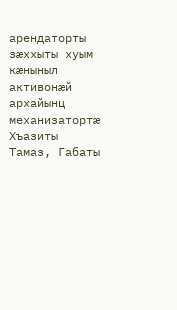арендаторты зæххыты хуым кæныныл активонæй архайынц механизатортæ Хъазиты Тамаз, Габаты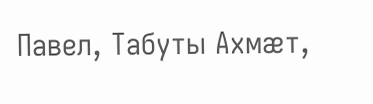Павел, Табуты Ахмæт,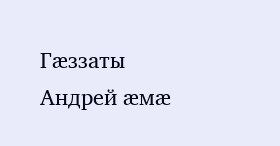Гæззаты Андрей æмæ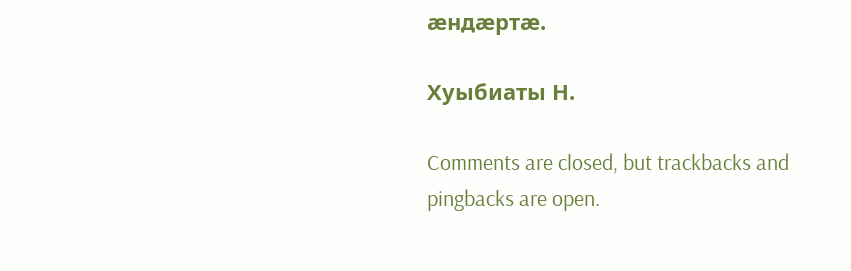æндæртæ.

Хуыбиаты Н.

Comments are closed, but trackbacks and pingbacks are open.